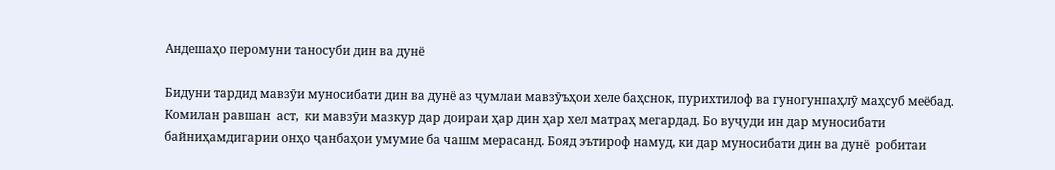Андешаҳо перомуни таносуби дин ва дунё

Бидуни тардид мавзӯи муносибати дин ва дунё аз ҷумлаи мавзӯъҳои хеле баҳснок, пурихтилоф ва гуногунпаҳлӯ маҳсуб меёбад. Комилан равшан  аст,  ки мавзӯи мазкур дар доираи ҳар дин ҳар хел матраҳ мегардад. Бо вуҷуди ин дар муносибати байниҳамдигарии онҳо ҷанбаҳои умумие ба чашм мерасанд. Бояд эътироф намуд, ки дар муносибати дин ва дунё  робитаи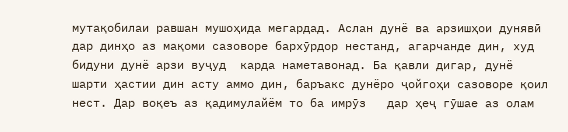мутақобилаи равшан мушоҳида мегардад. Аслан дунё ва арзишҳои дунявӣ дар динҳо аз мақоми сазоворе бархӯрдор нестанд, агарчанде дин, худ бидуни дунё арзи вуҷуд  карда наметавонад. Ба қавли дигар, дунё шарти ҳастии дин асту аммо дин, баръакс дунёро ҷойгоҳи сазоворе қоил нест. Дар воқеъ аз қадимулайём то ба имрӯз   дар ҳеҷ гӯшае аз олам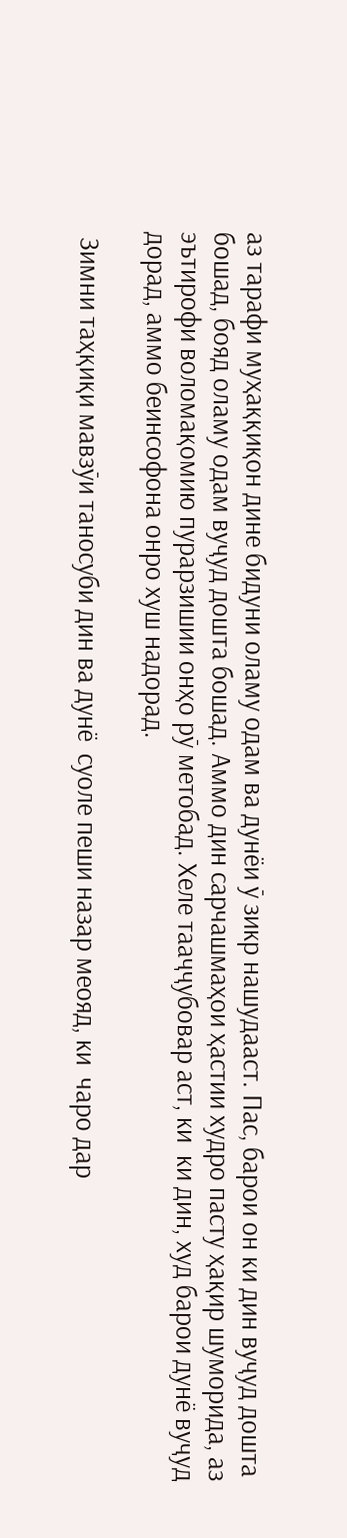аз тарафи муҳаққиқон дине бидуни оламу одам ва дунёи ӯ зикр нашудааст. Пас, барои он ки дин вуҷуд дошта бошад, бояд оламу одам вуҷуд дошта бошад. Аммо дин сарчашмаҳои ҳастии худро пасту ҳақир шуморида, аз эътирофи воломақомию пурарзишии онҳо рӯ метобад. Хеле тааҷҷубовар аст, ки  ки дин, худ барои дунё вуҷуд дорад, аммо беинсофона онро хуш надорад.

 Зимни таҳқиқи мавзӯи таносуби дин ва дунё  суоле пеши назар меояд, ки  чаро дар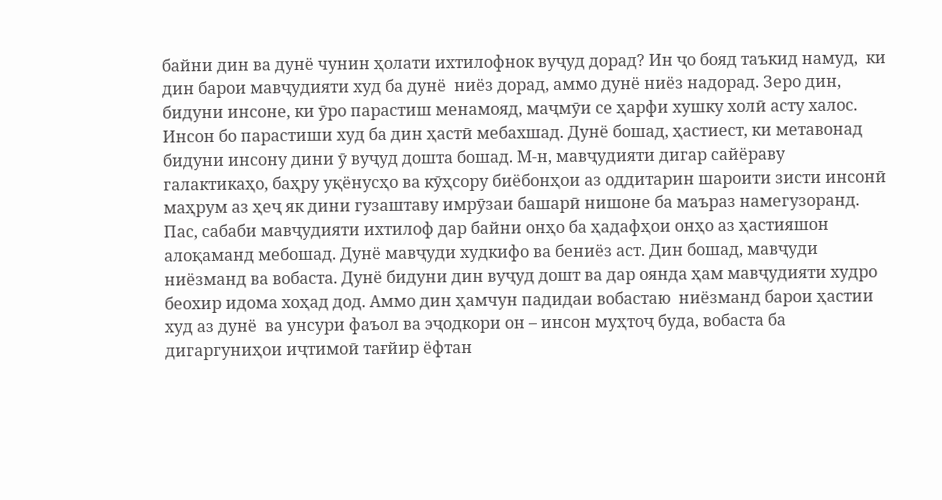байни дин ва дунё чунин ҳолати ихтилофнок вуҷуд дорад? Ин ҷо бояд таъкид намуд,  ки дин барои мавҷудияти худ ба дунё  ниёз дорад, аммо дунё ниёз надорад. Зеро дин, бидуни инсоне, ки ӯро парастиш менамояд, маҷмӯи се ҳарфи хушку холӣ асту халос.  Инсон бо парастиши худ ба дин ҳастӣ мебахшад. Дунё бошад, ҳастиест, ки метавонад бидуни инсону дини ӯ вуҷуд дошта бошад. М-н, мавҷудияти дигар сайёраву галактикаҳо, баҳру уқёнусҳо ва кӯҳсору биёбонҳои аз оддитарин шароити зисти инсонӣ маҳрум аз ҳеҷ як дини гузаштаву имрӯзаи башарӣ нишоне ба маъраз намегузоранд. Пас, сабаби мавҷудияти ихтилоф дар байни онҳо ба ҳадафҳои онҳо аз ҳастияшон алоқаманд мебошад. Дунё мавҷуди худкифо ва бениёз аст. Дин бошад, мавҷуди ниёзманд ва вобаста. Дунё бидуни дин вуҷуд дошт ва дар оянда ҳам мавҷудияти худро беохир идома хоҳад дод. Аммо дин ҳамчун падидаи вобастаю  ниёзманд барои ҳастии худ аз дунё  ва унсури фаъол ва эҷодкори он – инсон муҳтоҷ буда, вобаста ба дигаргуниҳои иҷтимоӣ тағйир ёфтан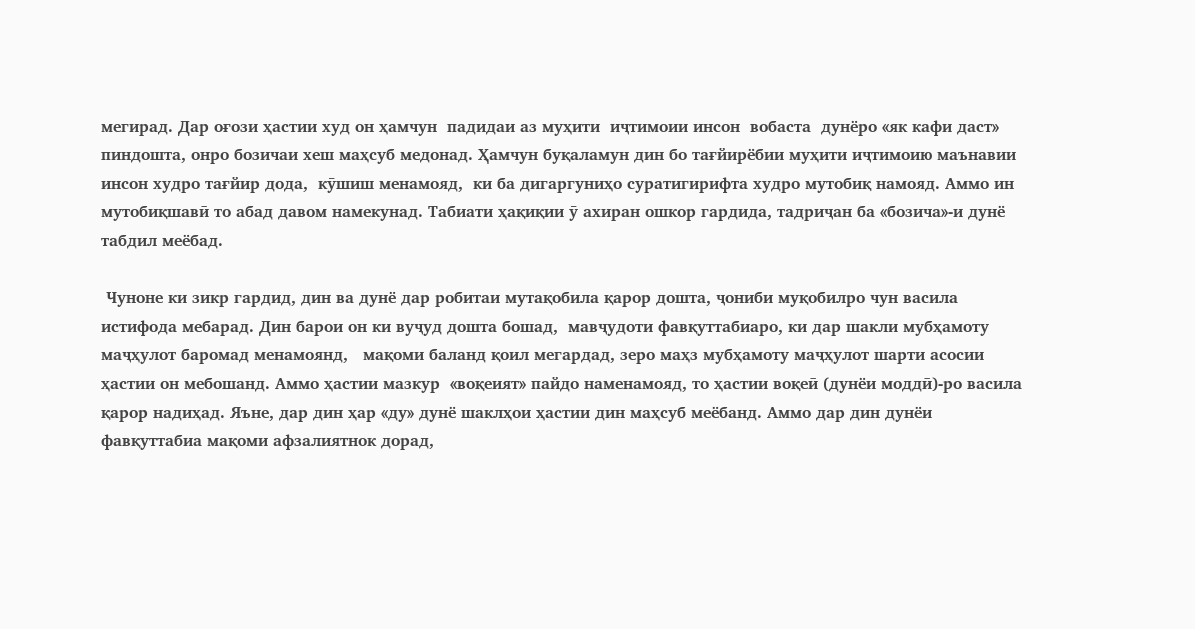мегирад. Дар оғози ҳастии худ он ҳамчун  падидаи аз муҳити  иҷтимоии инсон  вобаста  дунёро «як кафи даст» пиндошта, онро бозичаи хеш маҳсуб медонад. Ҳамчун буқаламун дин бо тағйирёбии муҳити иҷтимоию маънавии инсон худро тағйир дода,  кӯшиш менамояд,  ки ба дигаргуниҳо суратигирифта худро мутобиқ намояд. Аммо ин мутобиқшавӣ то абад давом намекунад. Табиати ҳақиқии ӯ ахиран ошкор гардида, тадриҷан ба «бозича»-и дунё табдил меёбад.

 Чуноне ки зикр гардид, дин ва дунё дар робитаи мутақобила қарор дошта, ҷониби муқобилро чун васила истифода мебарад. Дин барои он ки вуҷуд дошта бошад,  мавҷудоти фавқуттабиаро, ки дар шакли мубҳамоту маҷҳулот баромад менамоянд,   мақоми баланд қоил мегардад, зеро маҳз мубҳамоту маҷҳулот шарти асосии ҳастии он мебошанд. Аммо ҳастии мазкур  «воқеият» пайдо наменамояд, то ҳастии воқеӣ (дунёи моддӣ)-ро васила қарор надиҳад. Яъне, дар дин ҳар «ду» дунё шаклҳои ҳастии дин маҳсуб меёбанд. Аммо дар дин дунёи фавқуттабиа мақоми афзалиятнок дорад,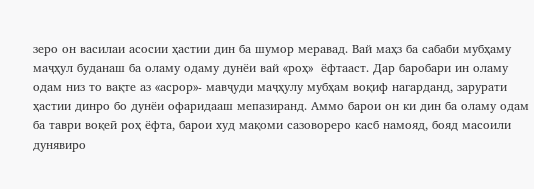зеро он василаи асосии ҳастии дин ба шумор меравад. Вай маҳз ба сабаби мубҳаму маҷҳул буданаш ба оламу одаму дунёи вай «роҳ»  ёфтааст. Дар баробари ин оламу одам низ то вақте аз «асрор»- мавҷуди маҷҳулу мубҳам воқиф нагарданд, зарурати ҳастии динро бо дунёи офаридааш мепазиранд. Аммо барои он ки дин ба оламу одам  ба таври воқеӣ роҳ ёфта, барои худ мақоми сазовореро касб намояд, бояд масоили дунявиро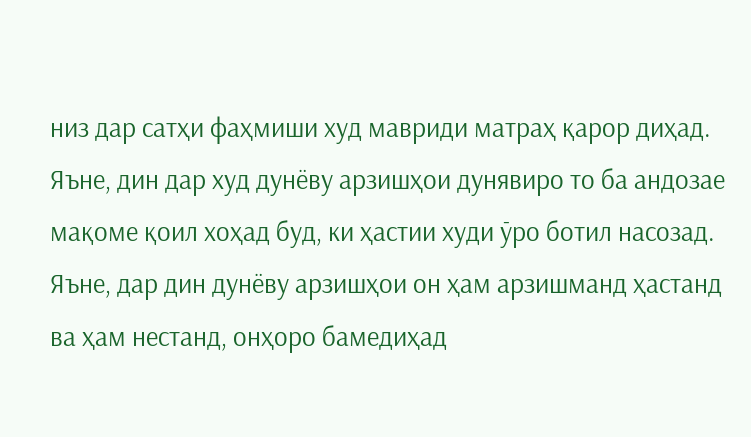низ дар сатҳи фаҳмиши худ мавриди матраҳ қарор диҳад. Яъне, дин дар худ дунёву арзишҳои дунявиро то ба андозае мақоме қоил хоҳад буд, ки ҳастии худи ӯро ботил насозад. Яъне, дар дин дунёву арзишҳои он ҳам арзишманд ҳастанд ва ҳам нестанд, онҳоро бамедиҳад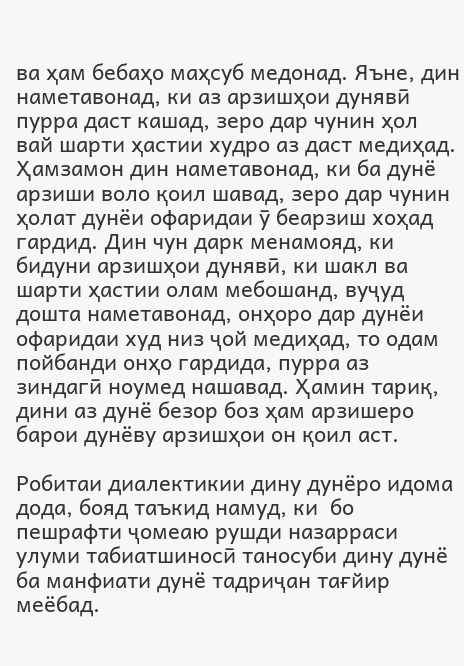ва ҳам бебаҳо маҳсуб медонад. Яъне, дин наметавонад, ки аз арзишҳои дунявӣ пурра даст кашад, зеро дар чунин ҳол вай шарти ҳастии худро аз даст медиҳад. Ҳамзамон дин наметавонад, ки ба дунё арзиши воло қоил шавад, зеро дар чунин ҳолат дунёи офаридаи ӯ беарзиш хоҳад гардид. Дин чун дарк менамояд, ки бидуни арзишҳои дунявӣ, ки шакл ва шарти ҳастии олам мебошанд, вуҷуд дошта наметавонад, онҳоро дар дунёи офаридаи худ низ ҷой медиҳад, то одам пойбанди онҳо гардида, пурра аз зиндагӣ ноумед нашавад. Ҳамин тариқ, дини аз дунё безор боз ҳам арзишеро барои дунёву арзишҳои он қоил аст.

Робитаи диалектикии дину дунёро идома дода, бояд таъкид намуд, ки  бо пешрафти ҷомеаю рушди назарраси улуми табиатшиносӣ таносуби дину дунё ба манфиати дунё тадриҷан тағйир меёбад.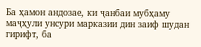Ба ҳамон андозае, ки ҷанбаи мубҳаму  маҷҳули унсури марказии дин заиф шудан гирифт, ба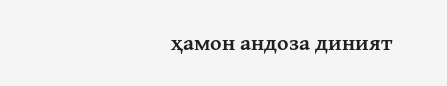ҳамон андоза диният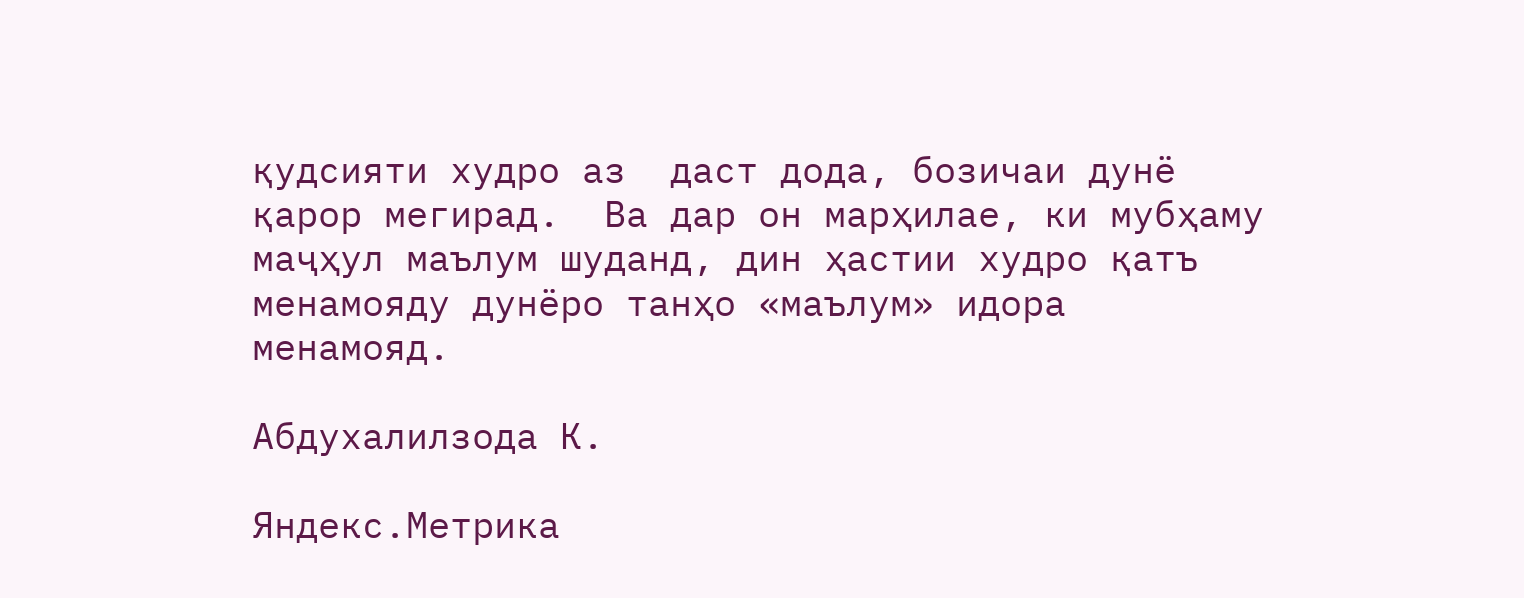қудсияти худро аз  даст дода, бозичаи дунё қарор мегирад.  Ва дар он марҳилае, ки мубҳаму маҷҳул маълум шуданд, дин ҳастии худро қатъ менамояду дунёро танҳо «маълум» идора менамояд.

Абдухалилзода К.

Яндекс.Метрика